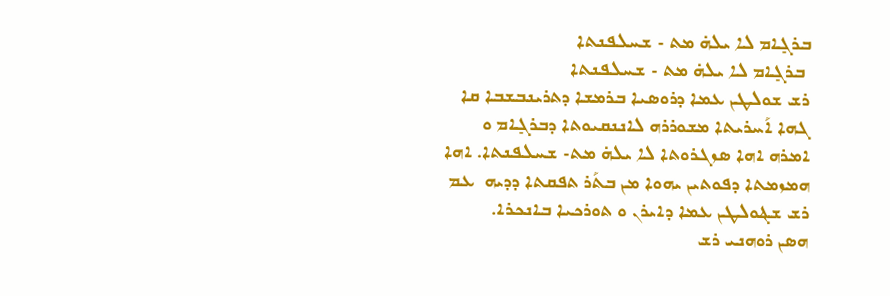ܒܪܓܻܐܡ ܠܐ ܝܠܗ̇ ܡܬ - ܫܚܠܦܢܬܐ
 ܒܪܓܻܐܡ ܠܐ ܝܠܗ̇ ܡܬ - ܫܚܠܦܢܬܐ
ܪܫ ܫܘܠܛܢ ܥܡܐ ܕܪܘܣܝܐ ܒܪܡܫܐ ܕܬܪܝܢܒܫܒܐ ܩܐ ܓܗܐ ܐܰܚܪܝܬܐ ܡܫܘܪܪܗ ܠܐܢܢܩܝܘܬܐ ܕܒܪܓܻܐܡ ܘ ܐܡܪܗ ܐܗܐ ܣܙܓܪܘܬܐ ܠܐ ܝܠܗ̇ ܡܬ- ܫܚܠܦܢܬܐ. ܐܗܐ ܗܡܙܡܬܐ ܕܦܘܬܝܢ ܝܗܘܐ ܡܢ ܒܬܰܪ ܬܦܩܬܐ ܕܕܝܗ  ܥܡ ܪܫ ܫܔܘܠܛܢ ܥܡܐ ܕܐܝܪܢ ܘ ܬܘܪܟܝܐ ܒܐܢܟܪܐ.
ܗܣܢ ܪܘܗܢܝ ܪܫ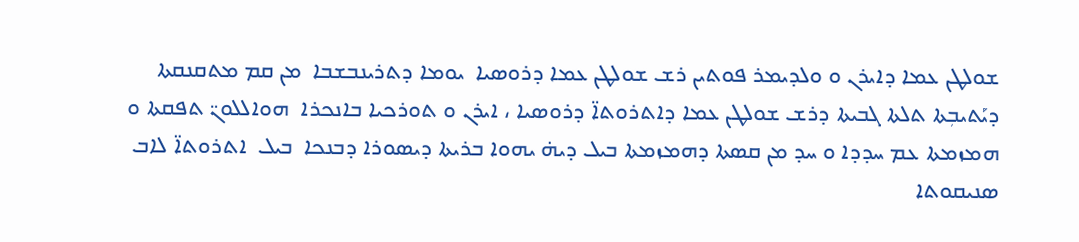ܫܘܠܛܢ ܥܡܐ ܕܐܝܪܢ ܘ ܘܠܕܝܡܪ ܦܘܬܝܢ ܪܫ ܫܘܠܛܢ ܥܡܐ ܕܪܘܣܝܐ  ܝܘܡܐ ܕܬܪܝܢܒܫܒܐ  ܡܢ ܩܡ ܡܬܩܢܩܬܐ ܕܝܰܬܝܒܼܬܐ ܬܠܬܐ ܓܒܝܬܐ ܕܪܫ ܫܘܠܛܢ ܥܡܐ ܕܐܬܪܘܬܐ̈ ܕܪܘܣܝܐ ، ܐܝܪܢ ܘ ܬܘܪܟܝܐ ܒܐܢܟܪܐ  ܗܘܐܠܠܘܢ̈ ܬܦܩܬܐ ܘ ܗܡܙܡܬܐ ܥܡ ܚܕܕܐ ܘ ܚܕ ܡܢ ܩܣܬܐ ܕܗܡܙܡܬܐ ܒܝܠ ܕܝܗ̇ ܝܗܘܐ ܒܪܝܬܐ ܕܝܣܘܪܐ ܕܒܢܟܐ  ܒܝܠ  ܐܬܪܘܬܐ̈ ܠܐܒ ܣܢܝܩܘܬܐ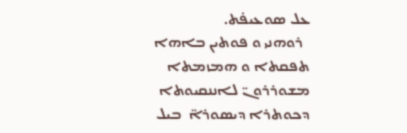ܥܠ ܣܘܥܝܦ̇ܬ.
  ܪܘܗܢܝ ܘ ܦܘܬܝܢ ܒܐܗܐ ܬܦܩܬܐ ܘ ܗܡܙܡܬܐ  ܡܫܘܪܪܘܢ̈ ܠܐܢܢܩܝܘܬܐ ܕܟܘܬܪܐ ܕܝܣܘܪܐ̈  ܒܝܠ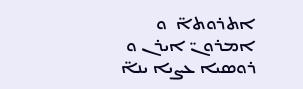ܐܬܪܘܬܐ̈  ܘ ܐܡܪܘܢ̈ ܐܝܪܢ ܘ ܪܘܣܝܐ ܥܨܝܐ ܝܢܐ̈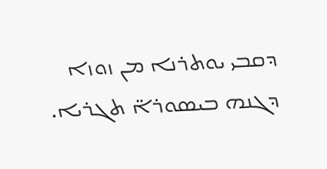ܕܩܒܝ ܝܘܬܪܢܐ ܡܢ ܙܘܙܐ ܕܓܢܗ ܒܝܣܘܪܐ̈ ܬܓܪܝܐ.